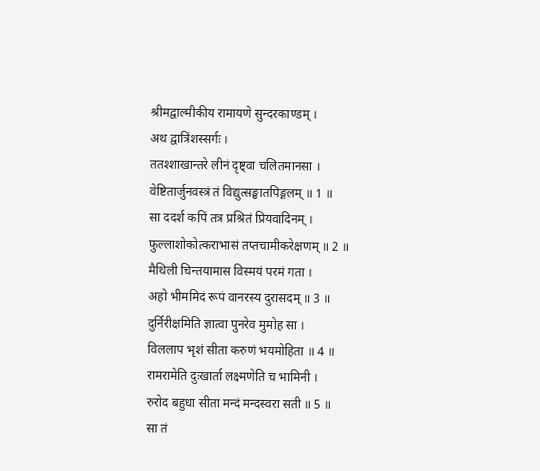श्रीमद्वाल्मीकीय रामायणे सुन्दरकाण्डम् ।
अथ द्वात्रिंशस्सर्गः ।
ततश्शाखान्तरे लीनं दृष्ट्वा चलितमानसा ।
वेष्टितार्जुनवस्त्रं तं विद्युत्सङ्घातपिङ्गलम् ॥ 1 ॥
सा ददर्श कपिं तत्र प्रश्रितं प्रियवादिनम् ।
फुल्लाशोकोत्कराभासं तप्तचामीकरेक्षणम् ॥ 2 ॥
मैथिली चिन्तयामास विस्मयं परमं गता ।
अहो भीममिदं रूपं वानरस्य दुरासदम् ॥ 3 ॥
दुर्निरीक्षमिति ज्ञात्वा पुनरेव मुमोह सा ।
विललाप भृशं सीता करुणं भयमोहिता ॥ 4 ॥
रामरामेति दुःखार्ता लक्ष्मणेति च भामिनी ।
रुरोद बहुधा सीता मन्दं मन्दस्वरा सती ॥ 5 ॥
सा तं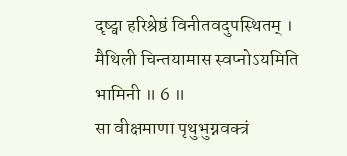दृष्ट्वा हरिश्रेष्ठं विनीतवदुपस्थितम् ।
मैथिली चिन्तयामास स्वप्नोऽयमिति भामिनी ॥ 6 ॥
सा वीक्षमाणा पृथुभुग्नवक्त्रं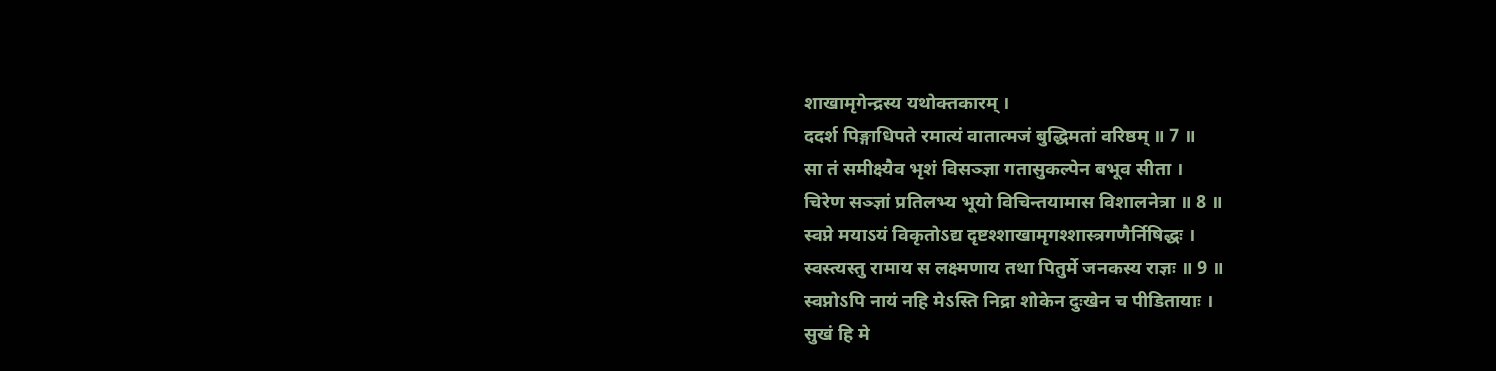शाखामृगेन्द्रस्य यथोक्तकारम् ।
ददर्श पिङ्गाधिपते रमात्यं वातात्मजं बुद्धिमतां वरिष्ठम् ॥ 7 ॥
सा तं समीक्ष्यैव भृशं विसञ्ज्ञा गतासुकल्पेन बभूव सीता ।
चिरेण सञ्ज्ञां प्रतिलभ्य भूयो विचिन्तयामास विशालनेत्रा ॥ 8 ॥
स्वप्ने मयाऽयं विकृतोऽद्य दृष्टश्शाखामृगश्शास्त्रगणैर्निषिद्धः ।
स्वस्त्यस्तु रामाय स लक्ष्मणाय तथा पितुर्मे जनकस्य राज्ञः ॥ 9 ॥
स्वप्नोऽपि नायं नहि मेऽस्ति निद्रा शोकेन दुःखेन च पीडितायाः ।
सुखं हि मे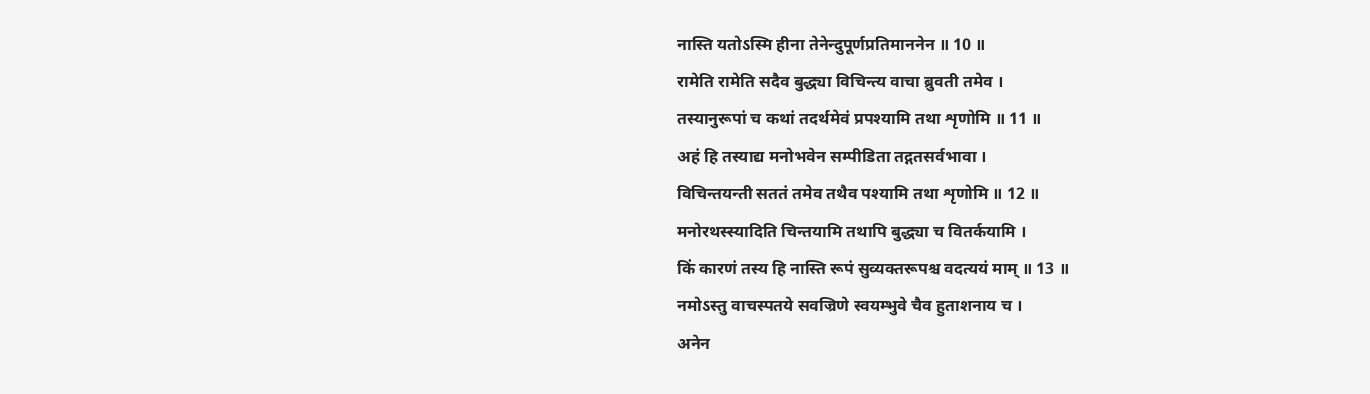नास्ति यतोऽस्मि हीना तेनेन्दुपूर्णप्रतिमाननेन ॥ 10 ॥
रामेति रामेति सदैव बुद्ध्या विचिन्त्य वाचा ब्रुवती तमेव ।
तस्यानुरूपां च कथां तदर्थमेवं प्रपश्यामि तथा शृणोमि ॥ 11 ॥
अहं हि तस्याद्य मनोभवेन सम्पीडिता तद्गतसर्वभावा ।
विचिन्तयन्ती सततं तमेव तथैव पश्यामि तथा शृणोमि ॥ 12 ॥
मनोरथस्स्यादिति चिन्तयामि तथापि बुद्ध्या च वितर्कयामि ।
किं कारणं तस्य हि नास्ति रूपं सुव्यक्तरूपश्च वदत्ययं माम् ॥ 13 ॥
नमोऽस्तु वाचस्पतये सवज्रिणे स्वयम्भुवे चैव हुताशनाय च ।
अनेन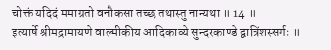चोक्तं यदिदं ममाग्रतो वनौकसा तच्छ तथास्तु नान्यथा ॥ 14 ॥
इत्यार्षे श्रीमद्रामायणे वाल्मीकीय आदिकाव्ये सुन्दरकाण्डे द्वात्रिंशस्सर्गः ॥